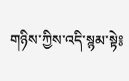གཉིས་ཀྱིས་འདི་སྙམ་སྟེ༔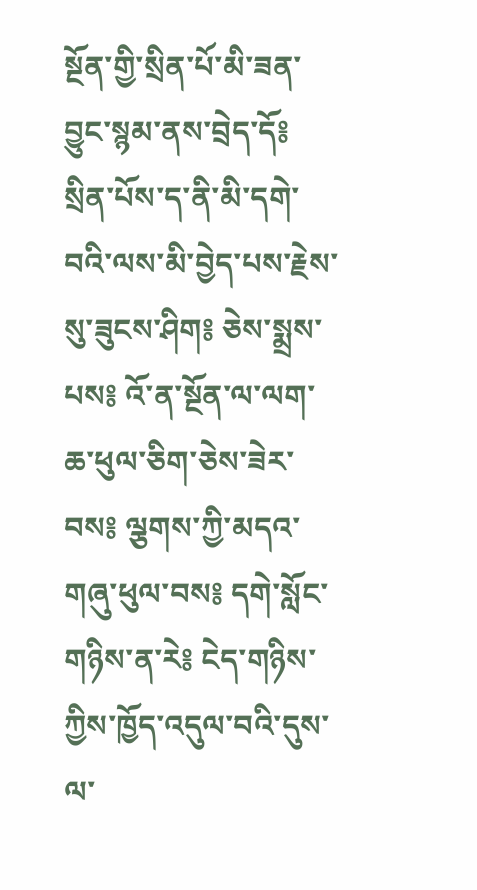སྔོན་གྱི་སྲིན་པོ་མི་ཟན་བྱུང་སྙམ་ནས་བྲེད་དོ༔ སྲིན་པོས་ད་ནི་མི་དགེ་བའི་ལས་མི་བྱེད་པས་རྗེས་སུ་ཟུངས་ཤིག༔ ཅེས་སྨྲས་པས༔ འོ་ན་སྔོན་ལ་ལག་ཆ་ཕུལ་ཅིག་ཅེས་ཟེར་བས༔ ལྕགས་ཀྱི་མདའ་གཞུ་ཕུལ་བས༔ དགེ་སློང་གཉིས་ན་རེ༔ ངེད་གཉིས་ཀྱིས་ཁྱོད་འདུལ་བའི་དུས་ལ་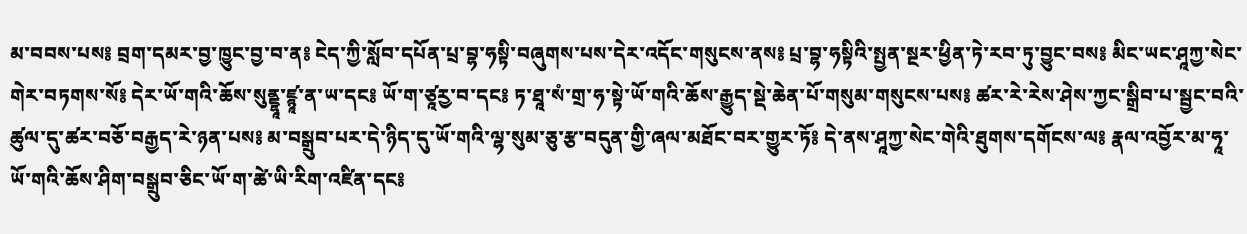མ་བབས་པས༔ བྲག་དམར་བྱ་ཁྱུང་བྱ་བ་ན༔ ངེད་ཀྱི་སློབ་དཔོན་པྲ་བྷ་ཧསྟི་བཞུགས་པས་དེར་འདོང་གསུངས་ནས༔ པྲ་བྷ་ཧསྟིའི་སྤྱན་སྔར་ཕྱིན་ཏེ་རབ་ཏུ་བྱུང་བས༔ མིང་ཡང་ཤཱཀྱ་སེང་གེར་བཏགས་སོ༔ དེར་ཡོ་གའི་ཆོས་སུནྡྷཱ་ཛྙཱ་ན་ཡ་དང༔ ཡོ་ག་ཙཱརྱ་བ་དང༔ ཏ་ཐཱ་སཾ་གྲ་ཧ་སྟེ་ཡོ་གའི་ཆོས་རྒྱུད་སྡེ་ཆེན་པོ་གསུམ་གསུངས་པས༔ ཚར་རེ་རེས་ཤེས་ཀྱང་སྒྲིབ་པ་སྦྱང་བའི་ཚུལ་དུ་ཚར་བཅོ་བརྒྱད་རེ་ཉན་པས༔ མ་བསྒྲུབ་པར་དེ་ཉིད་དུ་ཡོ་གའི་ལྷ་སུམ་ཅུ་རྩ་བདུན་གྱི་ཞལ་མཐོང་བར་གྱུར་ཏོ༔ དེ་ནས་ཤཱཀྱ་སེང་གེའི་ཐུགས་དགོངས་ལ༔ རྣལ་འབྱོར་མ་ཧཱ་ཡོ་གའི་ཆོས་ཤིག་བསྒྲུབ་ཅིང་ཡོ་ག་ཚེ་ཡི་རིག་འཛིན་དང༔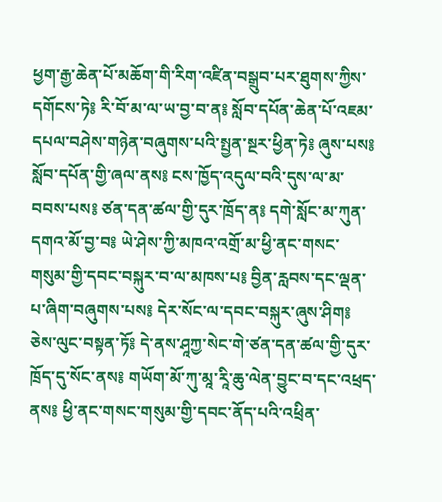ཕྱག་རྒྱ་ཆེན་པོ་མཆོག་གི་རིག་འཛིན་བསྒྲུབ་པར་ཐུགས་ཀྱིས་དགོངས་ཏེ༔ རི་བོ་མ་ལ་ཡ་བྱ་བ་ན༔ སློབ་དཔོན་ཆེན་པོ་འཇམ་དཔལ་བཤེས་གཉེན་བཞུགས་པའི་སྤྱན་སྔར་ཕྱིན་ཏེ༔ ཞུས་པས༔ སློབ་དཔོན་གྱི་ཞལ་ནས༔ ངས་ཁྱོད་འདུལ་བའི་དུས་ལ་མ་བབས་པས༔ ཙན་དན་ཚལ་གྱི་དུར་ཁྲོད་ན༔ དགེ་སློང་མ་ཀུན་དགའ་མོ་བྱ་བ༔ ཡེ་ཤེས་ཀྱི་མཁའ་འགྲོ་མ་ཕྱི་ནང་གསང་གསུམ་གྱི་དབང་བསྐུར་བ་ལ་མཁས་པ༔ བྱིན་རླབས་དང་ལྡན་པ་ཞིག་བཞུགས་པས༔ དེར་སོང་ལ་དབང་བསྐུར་ཞུས་ཤིག༔ ཅེས་ལུང་བསྟན་ཏོ༔ དེ་ནས་ཤཱཀྱ་སེང་གེ་ཙན་དན་ཚལ་གྱི་དུར་ཁྲོད་དུ་སོང་ནས༔ གཡོག་མོ་ཀུ་མཱ་རཱི་ཆུ་ལེན་བྱུང་བ་དང་འཕྲད་ནས༔ ཕྱི་ནང་གསང་གསུམ་གྱི་དབང་ནོད་པའི་འཕྲིན་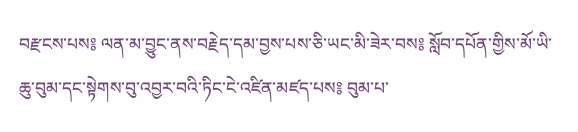བརྫངས་པས༔ ལན་མ་བྱུང་ནས་བརྗེད་དམ་བྱས་པས་ཅི་ཡང་མི་ཟེར་བས༔ སློབ་དཔོན་གྱིས་མོ་ཡི་ཆུ་བུམ་དང་སྟེགས་བུ་འབྱར་བའི་ཏིང་ངེ་འཛིན་མཛད་པས༔ བུམ་པ་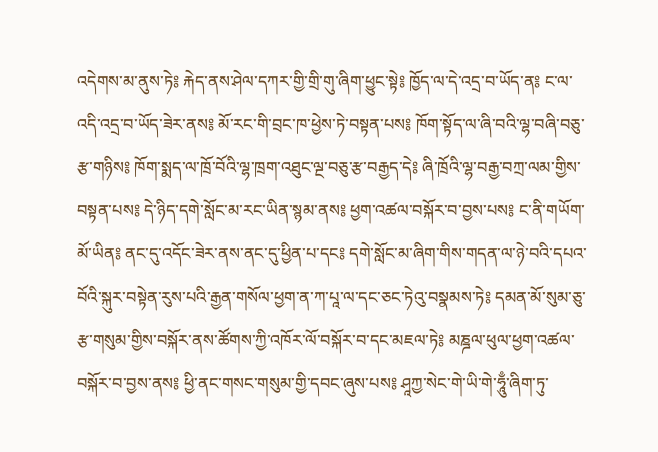འདེགས་མ་ནུས་ཏེ༔ རྐེད་ནས་ཤེལ་དཀར་གྱི་གྲི་གུ་ཞིག་ཕྱུང་སྟེ༔ ཁྱོད་ལ་དེ་འདྲ་བ་ཡོད་ན༔ ང་ལ་འདི་འདྲ་བ་ཡོད་ཟེར་ནས༔ མོ་རང་གི་བྲང་ཁ་ཕྱེས་ཏེ་བསྟན་པས༔ ཁོག་སྟོད་ལ་ཞི་བའི་ལྷ་བཞི་བཅུ་རྩ་གཉིས༔ ཁོག་སྨད་ལ་ཁྲོ་བོའི་ལྷ་ཁྲག་འཐུང་ལྔ་བཅུ་རྩ་བརྒྱད་དེ༔ ཞི་ཁྲོའི་ལྷ་བརྒྱ་བཀྲ་ལམ་གྱིས་བསྟན་པས༔ དེ་ཉིད་དགེ་སློང་མ་རང་ཡིན་སྙམ་ནས༔ ཕྱག་འཚལ་བསྐོར་བ་བྱས་པས༔ ང་ནི་གཡོག་མོ་ཡིན༔ ནང་དུ་འདོང་ཟེར་ནས་ནང་དུ་ཕྱིན་པ་དང༔ དགེ་སློང་མ་ཞིག་གིས་གདན་ལ་ཉེ་བའི་དཔའ་བོའི་སྐུར་བསྟེན་རུས་པའི་རྒྱན་གསོལ་ཕྱག་ན་ཀ་པཱ་ལ་དང་ཅང་ཏེའུ་བསྣམས་ཏེ༔ དམན་མོ་སུམ་ཅུ་རྩ་གསུམ་གྱིས་བསྐོར་ནས་ཚོགས་ཀྱི་འཁོར་ལོ་བསྐོར་བ་དང་མཇལ་ཏེ༔ མཎྜལ་ཕུལ་ཕྱག་འཚལ་བསྐོར་བ་བྱས་ནས༔ ཕྱི་ནང་གསང་གསུམ་གྱི་དབང་ཞུས་པས༔ ཤཱཀྱ་སེང་གེ་ཡི་གེ་ཧཱུྃ་ཞིག་ཏུ་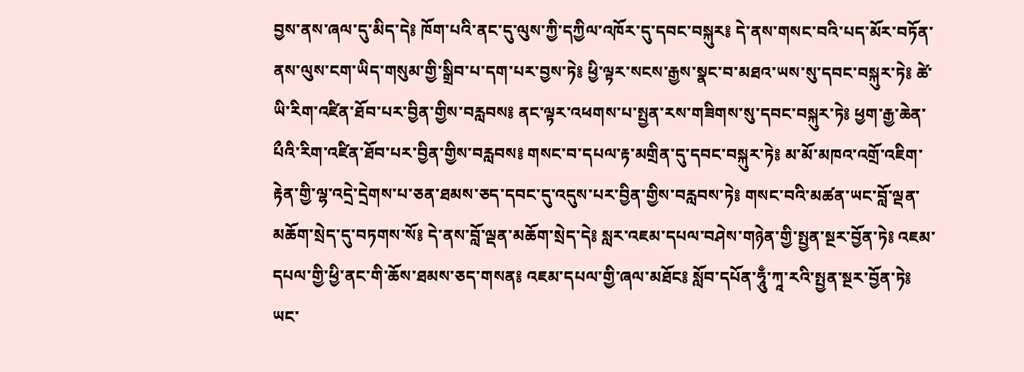བྱས་ནས་ཞལ་དུ་མིད་དེ༔ ཁོག་པའི་ནང་དུ་ལུས་ཀྱི་དཀྱིལ་འཁོར་དུ་དབང་བསྐུར༔ དེ་ནས་གསང་བའི་པད་མོར་བཏོན་ནས་ལུས་ངག་ཡིད་གསུམ་གྱི་སྒྲིབ་པ་དག་པར་བྱས་ཏེ༔ ཕྱི་ལྟར་སངས་རྒྱས་སྣང་བ་མཐའ་ཡས་སུ་དབང་བསྐུར་ཏེ༔ ཚེ་ཡི་རིག་འཛིན་ཐོབ་པར་བྱིན་གྱིས་བརླབས༔ ནང་ལྟར་འཕགས་པ་སྤྱན་རས་གཟིགས་སུ་དབང་བསྐུར་ཏེ༔ ཕྱག་རྒྱ་ཆེན་པྀའི་རིག་འཛིན་ཐོབ་པར་བྱིན་གྱིས་བརླབས༔ གསང་བ་དཔལ་རྟ་མགྲིན་དུ་དབང་བསྐུར་ཏེ༔ མ་མོ་མཁའ་འགྲོ་འཇིག་རྟེན་གྱི་ལྷ་འདྲེ་དྲེགས་པ་ཅན་ཐམས་ཅད་དབང་དུ་འདུས་པར་བྱིན་གྱིས་བརླབས་ཏེ༔ གསང་བའི་མཚན་ཡང་བློ་ལྡན་མཆོག་སྲེད་དུ་བཏགས་སོ༔ དེ་ནས་བློ་ལྡན་མཆོག་སྲེད་དེ༔ སླར་འཇམ་དཔལ་བཤེས་གཉེན་གྱི་སྤྱན་སྔར་བྱོན་ཏེ༔ འཇམ་དཔལ་གྱི་ཕྱི་ནང་གི་ཆོས་ཐམས་ཅད་གསན༔ འཇམ་དཔལ་གྱི་ཞལ་མཐོང༔ སློབ་དཔོན་ཧཱུྃ་ཀཱ་རའི་སྤྱན་སྔར་བྱོན་ཏེ༔ ཡང་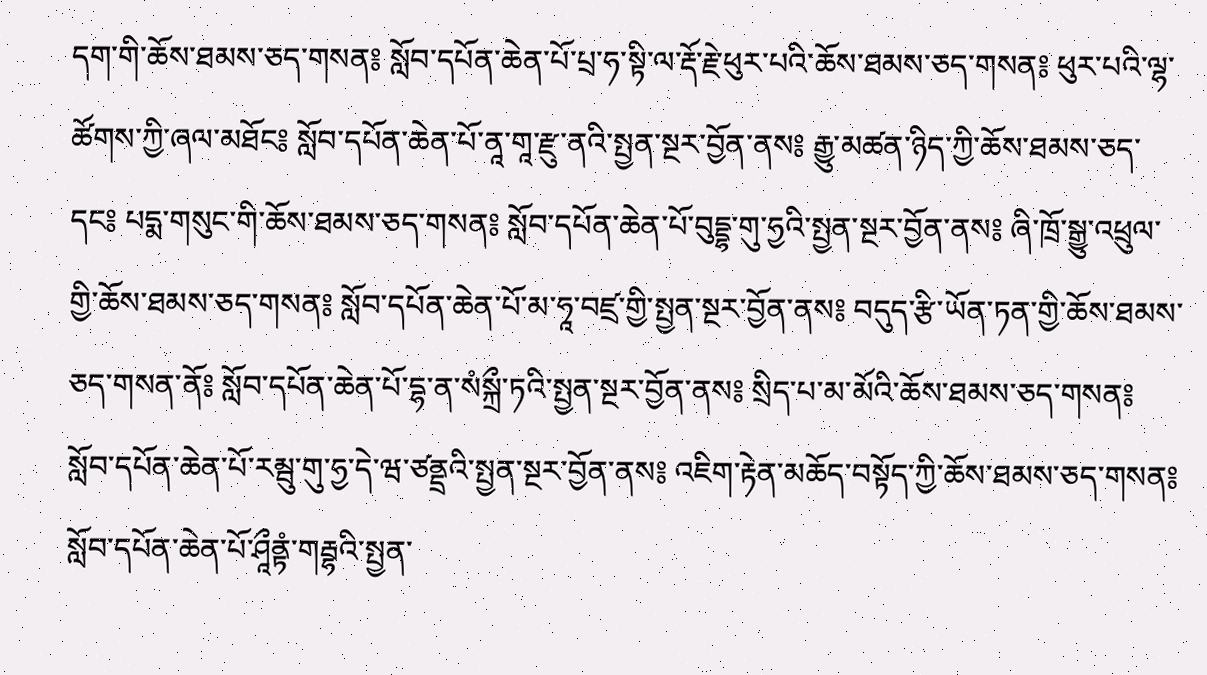དག་གི་ཆོས་ཐམས་ཅད་གསན༔ སློབ་དཔོན་ཆེན་པོ་པྲ་ཧ་སྟི་ལ་རྡོ་རྗེ་ཕུར་པའི་ཆོས་ཐམས་ཅད་གསན༔ ཕུར་པའི་ལྷ་ཚོགས་ཀྱི་ཞལ་མཐོང༔ སློབ་དཔོན་ཆེན་པོ་ནཱ་གཱ་རྫུ་ནའི་སྤྱན་སྔར་བྱོན་ནས༔ རྒྱུ་མཚན་ཉིད་ཀྱི་ཆོས་ཐམས་ཅད་དང༔ པདྨ་གསུང་གི་ཆོས་ཐམས་ཅད་གསན༔ སློབ་དཔོན་ཆེན་པོ་བུདྡྷ་གུ་ཧྱའི་སྤྱན་སྔར་བྱོན་ནས༔ ཞི་ཁྲོ་སྒྱུ་འཕྲུལ་གྱི་ཆོས་ཐམས་ཅད་གསན༔ སློབ་དཔོན་ཆེན་པོ་མ་ཧཱ་བཛྲ་གྱི་སྤྱན་སྔར་བྱོན་ནས༔ བདུད་རྩི་ཡོན་ཏན་གྱི་ཆོས་ཐམས་ཅད་གསན་ནོ༔ སློབ་དཔོན་ཆེན་པོ་དྷ་ན་སཾསྐྲྀ་ཏའི་སྤྱན་སྔར་བྱོན་ནས༔ སྲིད་པ་མ་མོའི་ཆོས་ཐམས་ཅད་གསན༔ སློབ་དཔོན་ཆེན་པོ་རམྦུ་གུ་ཧྱ་དེ་ཝ་ཙནྡྲའི་སྤྱན་སྔར་བྱོན་ནས༔ འཇིག་རྟེན་མཆོད་བསྟོད་ཀྱི་ཆོས་ཐམས་ཅད་གསན༔ སློབ་དཔོན་ཆེན་པོ་ཤཱྀནྟཾ་གརྦྷའི་སྤྱན་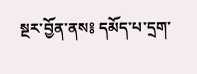སྔར་བྱོན་ནས༔ དམོད་པ་དྲག་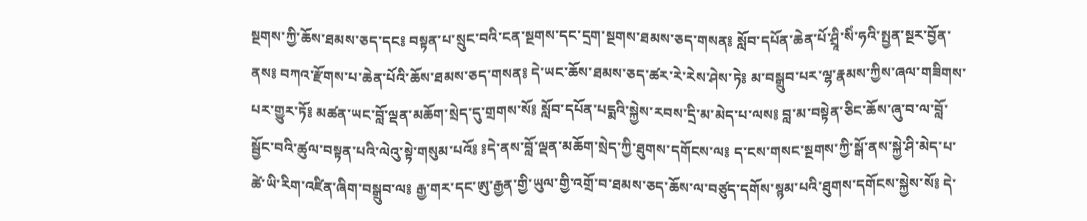སྔགས་ཀྱི་ཆོས་ཐམས་ཅད་དང༔ བསྟན་པ་སྲུང་བའི་ངན་སྔགས་དང་དྲག་སྔགས་ཐམས་ཅད་གསན༔ སློབ་དཔོན་ཆེན་པོ་ཤྲཱི་སིཾ་ཧའི་སྤྱན་སྔར་བྱོན་ནས༔ བཀའ་རྫོགས་པ་ཆེན་པོའི་ཆོས་ཐམས་ཅད་གསན༔ དེ་ཡང་ཆོས་ཐམས་ཅད་ཚར་རེ་རེས་ཤེས་ཏེ༔ མ་བསྒྲུབ་པར་ལྷ་རྣམས་ཀྱིས་ཞལ་གཟིགས་པར་གྱུར་ཏོ༔ མཚན་ཡང་བློ་ལྡན་མཆོག་སྲེད་དུ་གྲགས་སོ༔ སློབ་དཔོན་པདྨའི་སྐྱེས་རབས་དྲི་མ་མེད་པ་ལས༔ བླ་མ་བསྟེན་ཅིང་ཆོས་ཞུ་བ་ལ་བློ་སྦྱོང་བའི་ཚུལ་བསྟན་པའི་ལེའུ་སྟེ་གསུམ་པའོ༔ ༔དེ་ནས་བློ་ལྡན་མཆོག་སྲེད་ཀྱི་ཐུགས་དགོངས་ལ༔ ད་ངས་གསང་སྔགས་ཀྱི་སྒོ་ནས་སྐྱེ་ཤི་མེད་པ་ཚེ་ཡི་རིག་འཛིན་ཞིག་བསྒྲུབ་ལ༔ རྒྱ་གར་དང་ཨུ་རྒྱན་གྱི་ཡུལ་གྱི་འགྲོ་བ་ཐམས་ཅད་ཆོས་ལ་བཙུད་དགོས་སྙམ་པའི་ཐུགས་དགོངས་སྐྱེས་སོ༔ དེ་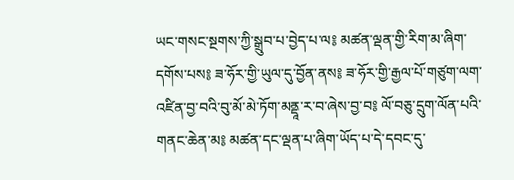ཡང་གསང་སྔགས་ཀྱི་སྒྲུབ་པ་བྱེད་པ་ལ༔ མཚན་ལྡན་གྱི་རིག་མ་ཞིག་དགོས་པས༔ ཟ་ཧོར་གྱི་ཡུལ་དུ་བྱོན་ནས༔ ཟ་ཧོར་གྱི་རྒྱལ་པོ་གཙུག་ལག་འཛིན་བྱ་བའི་བུ་མོ་མེ་ཏོག་མནྡཱ་ར་བ་ཞེས་བྱ་བ༔ ལོ་བཅུ་དྲུག་ལོན་པའི་གནང་ཆེན་མ༔ མཚན་དང་ལྡན་པ་ཞིག་ཡོད་པ་དེ་དབང་དུ་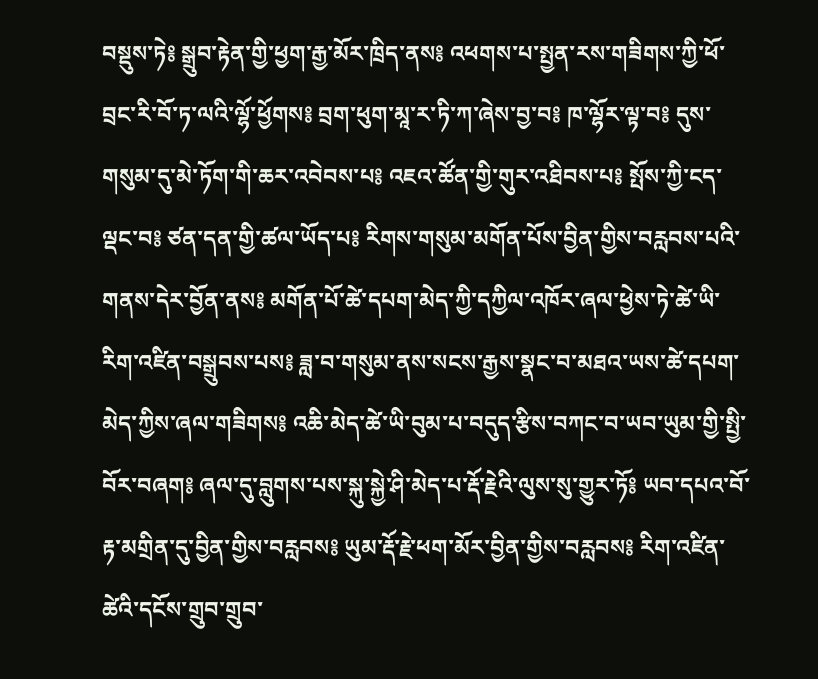བསྡུས་ཏེ༔ སྒྲུབ་རྟེན་གྱི་ཕྱག་རྒྱ་མོར་ཁྲིད་ནས༔ འཕགས་པ་སྤྱན་རས་གཟིགས་ཀྱི་ཕོ་བྲང་རི་བོ་ཏ་ལའི་ལྷོ་ཕྱོགས༔ བྲག་ཕུག་མཱ་ར་ཏི་ཀ་ཞེས་བྱ་བ༔ ཁ་ལྷོར་ལྟ་བ༔ དུས་གསུམ་དུ་མེ་ཏོག་གི་ཆར་འབེབས་པ༔ འཇའ་ཚོན་གྱི་གུར་འཐིབས་པ༔ སྤོས་ཀྱི་ངད་ལྡང་བ༔ ཙན་དན་གྱི་ཚལ་ཡོད་པ༔ རིགས་གསུམ་མགོན་པོས་བྱིན་གྱིས་བརླབས་པའི་གནས་དེར་བྱོན་ནས༔ མགོན་པོ་ཚེ་དཔག་མེད་ཀྱི་དཀྱིལ་འཁོར་ཞལ་ཕྱེས་ཏེ་ཚེ་ཡི་རིག་འཛིན་བསྒྲུབས་པས༔ ཟླ་བ་གསུམ་ནས་སངས་རྒྱས་སྣང་བ་མཐའ་ཡས་ཚེ་དཔག་མེད་ཀྱིས་ཞལ་གཟིགས༔ འཆི་མེད་ཚེ་ཡི་བུམ་པ་བདུད་རྩིས་བཀང་བ་ཡབ་ཡུམ་གྱི་སྤྱི་བོར་བཞག༔ ཞལ་དུ་བླུགས་པས་སྐུ་སྐྱེ་ཤི་མེད་པ་རྡོ་རྗེའི་ལུས་སུ་གྱུར་ཏོ༔ ཡབ་དཔའ་བོ་རྟ་མགྲིན་དུ་བྱིན་གྱིས་བརླབས༔ ཡུམ་རྡོ་རྗེ་ཕག་མོར་བྱིན་གྱིས་བརླབས༔ རིག་འཛིན་ཚེའི་དངོས་གྲུབ་གྲུབ་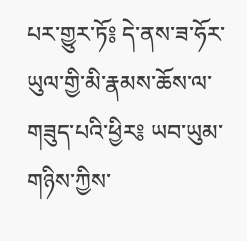པར་གྱུར་ཏོ༔ དེ་ནས་ཟ་ཧོར་ཡུལ་གྱི་མི་རྣམས་ཆོས་ལ་གཟུད་པའི་ཕྱིར༔ ཡབ་ཡུམ་གཉིས་ཀྱིས་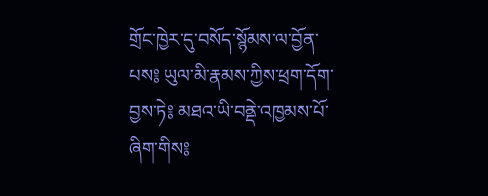གྲོང་ཁྱེར་དུ་བསོད་སྙོམས་ལ་བྱོན་པས༔ ཡུལ་མི་རྣམས་ཀྱིས་ཕྲག་དོག་བྱས་ཏེ༔ མཐའ་ཡི་བནྡེ་འཁྱམས་པོ་ཞིག་གིས༔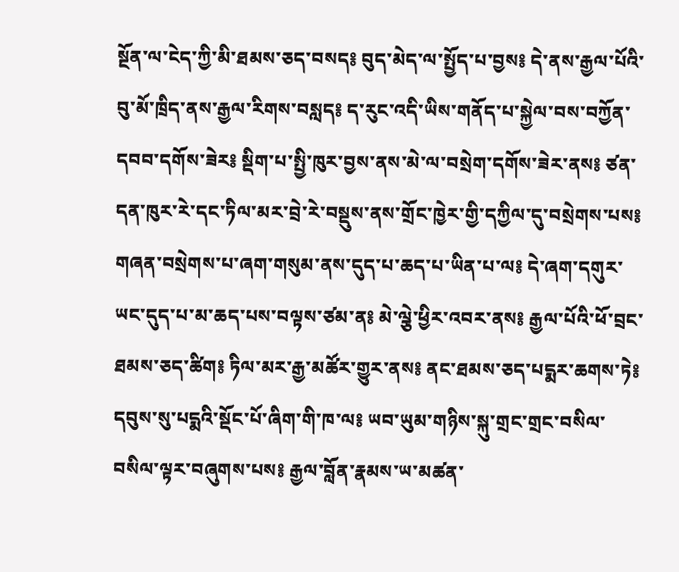སྔོན་ལ་ངེད་ཀྱི་མི་ཐམས་ཅད་བསད༔ བུད་མེད་ལ་སྤྱོད་པ་བྱས༔ དེ་ནས་རྒྱལ་པོའི་བུ་མོ་ཁྲིད་ནས་རྒྱལ་རིགས་བསླད༔ ད་རུང་འདི་ཡིས་གནོད་པ་སྐྱེལ་བས་བཀྱོན་དབབ་དགོས་ཟེར༔ སྡིག་པ་སྤྱི་ཁུར་བྱས་ནས་མེ་ལ་བསྲེག་དགོས་ཟེར་ནས༔ ཙན་དན་ཁུར་རེ་དང་ཏིལ་མར་བྲེ་རེ་བསྡུས་ནས་གྲོང་ཁྱེར་གྱི་དཀྱིལ་དུ་བསྲེགས་པས༔ གཞན་བསྲེགས་པ་ཞག་གསུམ་ནས་དུད་པ་ཆད་པ་ཡིན་པ་ལ༔ དེ་ཞག་དགུར་ཡང་དུད་པ་མ་ཆད་པས་བལྟས་ཙམ་ན༔ མེ་ལྕེ་ཕྱིར་འབར་ནས༔ རྒྱལ་པོའི་ཕོ་བྲང་ཐམས་ཅད་ཚིག༔ ཏིལ་མར་རྒྱ་མཚོར་གྱུར་ནས༔ ནང་ཐམས་ཅད་པདྨར་ཆགས་ཏེ༔ དབུས་སུ་པདྨའི་སྡོང་པོ་ཞིག་གི་ཁ་ལ༔ ཡབ་ཡུམ་གཉིས་སྐུ་གྲང་གྲང་བསིལ་བསིལ་ལྟར་བཞུགས་པས༔ རྒྱལ་བློན་རྣམས་ཡ་མཚན་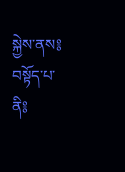སྐྱེས་ནས༔ བསྟོད་པ་ནི༔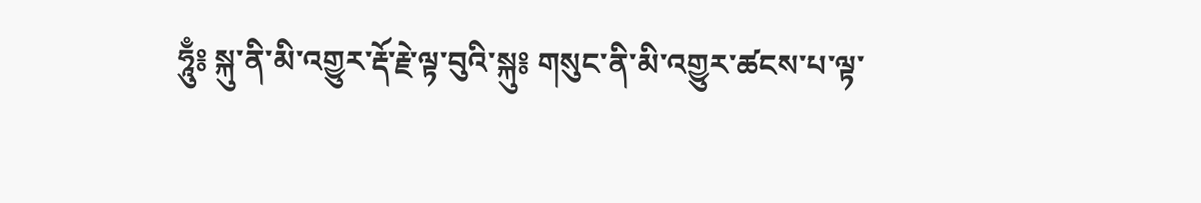ཧཱུྃ༔ སྐུ་ནི་མི་འགྱུར་རྡོ་རྗེ་ལྟ་བུའི་སྐུ༔ གསུང་ནི་མི་འགྱུར་ཚངས་པ་ལྟ་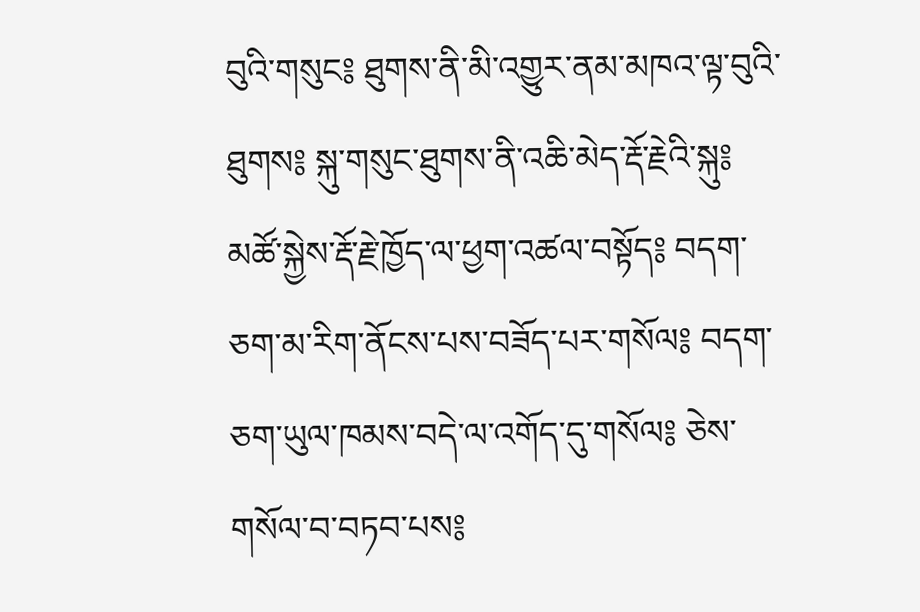བུའི་གསུང༔ ཐུགས་ནི་མི་འགྱུར་ནམ་མཁའ་ལྟ་བུའི་ཐུགས༔ སྐུ་གསུང་ཐུགས་ནི་འཆི་མེད་རྡོ་རྗེའི་སྐུ༔ མཚོ་སྐྱེས་རྡོ་རྗེ་ཁྱོད་ལ་ཕྱག་འཚལ་བསྟོད༔ བདག་ཅག་མ་རིག་ནོངས་པས་བཟོད་པར་གསོལ༔ བདག་ཅག་ཡུལ་ཁམས་བདེ་ལ་འགོད་དུ་གསོལ༔ ཅེས་གསོལ་བ་བཏབ་པས༔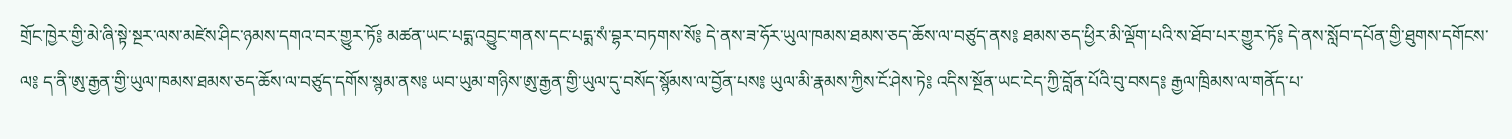གྲོང་ཁྱེར་གྱི་མེ་ཞི་སྟེ་སྔར་ལས་མཛེས་ཤིང་ཉམས་དགའ་བར་གྱུར་ཏོ༔ མཚན་ཡང་པདྨ་འབྱུང་གནས་དང་པདྨ་སཾ་བྷར་བཏགས་སོ༔ དེ་ནས་ཟ་ཧོར་ཡུལ་ཁམས་ཐམས་ཅད་ཆོས་ལ་བཙུད་ནས༔ ཐམས་ཅད་ཕྱིར་མི་ལྡོག་པའི་ས་ཐོབ་པར་གྱུར་ཏོ༔ དེ་ནས་སློབ་དཔོན་གྱི་ཐུགས་དགོངས་ལ༔ ད་ནི་ཨུ་རྒྱན་གྱི་ཡུལ་ཁམས་ཐམས་ཅད་ཆོས་ལ་བཙུད་དགོས་སྙམ་ནས༔ ཡབ་ཡུམ་གཉིས་ཨུ་རྒྱན་གྱི་ཡུལ་དུ་བསོད་སྙོམས་ལ་བྱོན་པས༔ ཡུལ་མི་རྣམས་ཀྱིས་ངོ་ཤེས་ཏེ༔ འདིས་སྔོན་ཡང་ངེད་ཀྱི་བློན་པོའི་བུ་བསད༔ རྒྱལ་ཁྲིམས་ལ་གནོད་པ་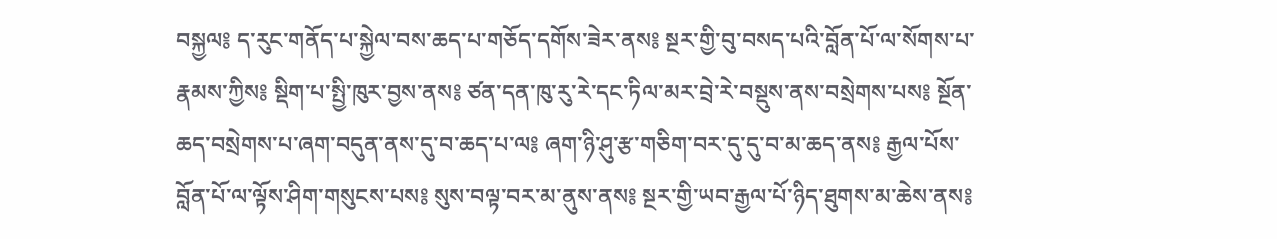བསྐྱལ༔ ད་རུང་གནོད་པ་སྐྱེལ་བས་ཆད་པ་གཅོད་དགོས་ཟེར་ནས༔ སྔར་གྱི་བུ་བསད་པའི་བློན་པོ་ལ་སོགས་པ་རྣམས་ཀྱིས༔ སྡིག་པ་སྤྱི་ཁུར་བྱས་ནས༔ ཙན་དན་ཁུ་རུ་རེ་དང་ཏིལ་མར་བྲེ་རེ་བསྡུས་ནས་བསྲེགས་པས༔ སྔོན་ཆད་བསྲེགས་པ་ཞག་བདུན་ནས་དུ་བ་ཆད་པ་ལ༔ ཞག་ཉི་ཤུ་རྩ་གཅིག་བར་དུ་དུ་བ་མ་ཆད་ནས༔ རྒྱལ་པོས་བློན་པོ་ལ་ལྟོས་ཤིག་གསུངས་པས༔ སུས་བལྟ་བར་མ་ནུས་ནས༔ སྔར་གྱི་ཡབ་རྒྱལ་པོ་ཉིད་ཐུགས་མ་ཆེས་ནས༔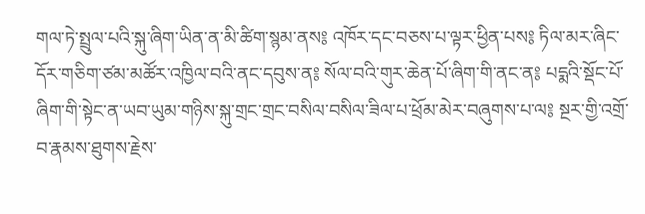གལ་ཏེ་སྤྲུལ་པའི་སྐུ་ཞིག་ཡིན་ན་མི་ཚིག་སྙམ་ནས༔ འཁོར་དང་བཅས་པ་ལྟར་ཕྱིན་པས༔ ཏིལ་མར་ཞིང་དོར་གཅིག་ཙམ་མཚོར་འཁྱིལ་བའི་ནང་དབུས་ན༔ སོལ་བའི་གུར་ཆེན་པོ་ཞིག་གི་ནང་ན༔ པདྨའི་སྡོང་པོ་ཞིག་གི་སྟེང་ན་ཡབ་ཡུམ་གཉིས་སྐུ་གྲང་གྲང་བསིལ་བསིལ་ཟིལ་པ་ཕྲོམ་མེར་བཞུགས་པ་ལ༔ སྔར་གྱི་འགྲོ་བ་རྣམས་ཐུགས་རྗེས་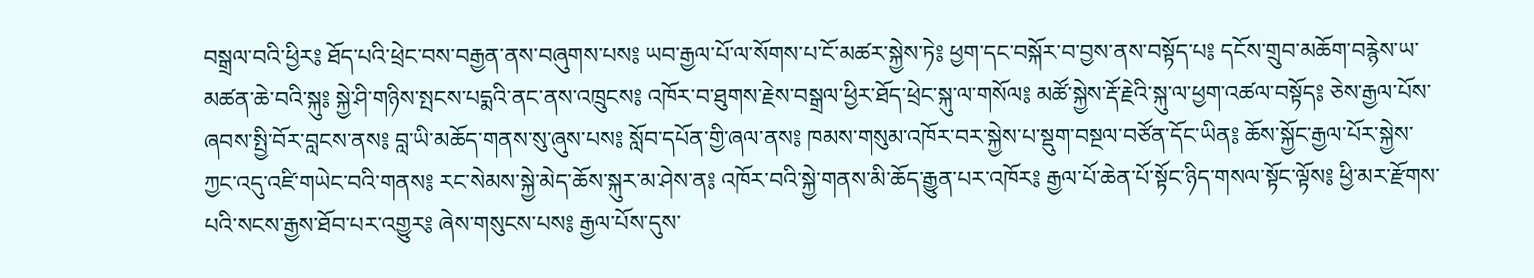བསྒྲལ་བའི་ཕྱིར༔ ཐོད་པའི་ཕྲེང་བས་བརྒྱན་ནས་བཞུགས་པས༔ ཡབ་རྒྱལ་པོ་ལ་སོགས་པ་ངོ་མཚར་སྐྱེས་ཏེ༔ ཕྱག་དང་བསྐོར་བ་བྱས་ནས་བསྟོད་པ༔ དངོས་གྲུབ་མཆོག་བརྙེས་ཡ་མཚན་ཆེ་བའི་སྐུ༔ སྐྱེ་ཤི་གཉིས་སྤངས་པདྨའི་ནང་ནས་འཁྲུངས༔ འཁོར་བ་ཐུགས་རྗེས་བསྒྲལ་ཕྱིར་ཐོད་ཕྲེང་སྐུ་ལ་གསོལ༔ མཚོ་སྐྱེས་རྡོ་རྗེའི་སྐུ་ལ་ཕྱག་འཚལ་བསྟོད༔ ཅེས་རྒྱལ་པོས་ཞབས་སྤྱི་བོར་བླངས་ནས༔ བླ་ཡི་མཆོད་གནས་སུ་ཞུས་པས༔ སློབ་དཔོན་གྱི་ཞལ་ནས༔ ཁམས་གསུམ་འཁོར་བར་སྐྱེས་པ་སྡུག་བསྔལ་བཙོན་དོང་ཡིན༔ ཆོས་སྐྱོང་རྒྱལ་པོར་སྐྱེས་ཀྱང་འདུ་འཛི་གཡེང་བའི་གནས༔ རང་སེམས་སྐྱེ་མེད་ཆོས་སྐུར་མ་ཤེས་ན༔ འཁོར་བའི་སྐྱེ་གནས་མི་ཆོད་རྒྱུན་པར་འཁོར༔ རྒྱལ་པོ་ཆེན་པོ་སྟོང་ཉིད་གསལ་སྟོང་ལྟོས༔ ཕྱི་མར་རྫོགས་པའི་སངས་རྒྱས་ཐོབ་པར་འགྱུར༔ ཞེས་གསུངས་པས༔ རྒྱལ་པོས་དུས་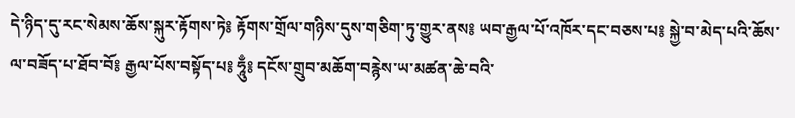དེ་ཉིད་དུ་རང་སེམས་ཆོས་སྐུར་རྟོགས་ཏེ༔ རྟོགས་གྲོལ་གཉིས་དུས་གཅིག་ཏུ་གྱུར་ནས༔ ཡབ་རྒྱལ་པོ་འཁོར་དང་བཅས་པ༔ སྐྱེ་བ་མེད་པའི་ཆོས་ལ་བཟོད་པ་ཐོབ་བོ༔ རྒྱལ་པོས་བསྟོད་པ༔ ཧཱུྃ༔ དངོས་གྲུབ་མཆོག་བརྙེས་ཡ་མཚན་ཆེ་བའི་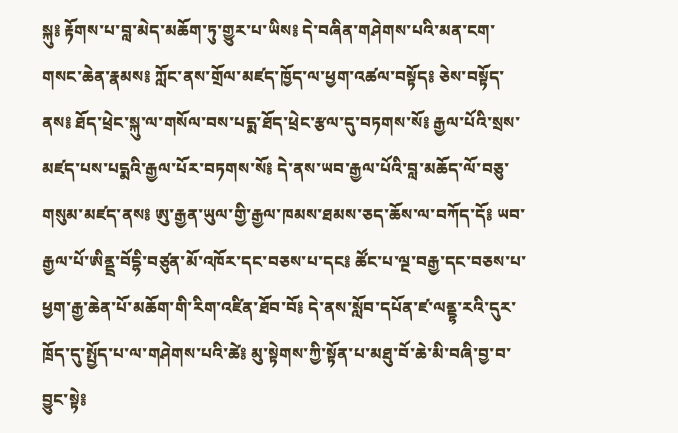སྐུ༔ རྟོགས་པ་བླ་མེད་མཆོག་ཏུ་གྱུར་པ་ཡིས༔ དེ་བཞིན་གཤེགས་པའི་མན་ངག་གསང་ཆེན་རྣམས༔ ཀློང་ནས་གྲོལ་མཛད་ཁྱོད་ལ་ཕྱག་འཚལ་བསྟོད༔ ཅེས་བསྟོད་ནས༔ ཐོད་ཕྲེང་སྐུ་ལ་གསོལ་བས་པདྨ་ཐོད་ཕྲེང་རྩལ་དུ་བཏགས་སོ༔ རྒྱལ་པོའི་སྲས་མཛད་པས་པདྨའི་རྒྱལ་པོར་བཏགས་སོ༔ དེ་ནས་ཡབ་རྒྱལ་པོའི་བླ་མཆོད་ལོ་བཅུ་གསུམ་མཛད་ནས༔ ཨུ་རྒྱན་ཡུལ་གྱི་རྒྱལ་ཁམས་ཐམས་ཅད་ཆོས་ལ་བཀོད་དོ༔ ཡབ་རྒྱལ་པོ་ཨིནྡྲ་བོདྷི་བཙུན་མོ་འཁོར་དང་བཅས་པ་དང༔ ཚོང་པ་ལྔ་བརྒྱ་དང་བཅས་པ་ཕྱག་རྒྱ་ཆེན་པོ་མཆོག་གི་རིག་འཛིན་ཐོབ་བོ༔ དེ་ནས་སློབ་དཔོན་ཛ་ལནྡྷ་རའི་དུར་ཁྲོད་དུ་སྤྱོད་པ་ལ་གཤེགས་པའི་ཚེ༔ མུ་སྟེགས་ཀྱི་སྟོན་པ་མཐུ་བོ་ཆེ་མི་བཞི་བྱ་བ་བྱུང་སྟེ༔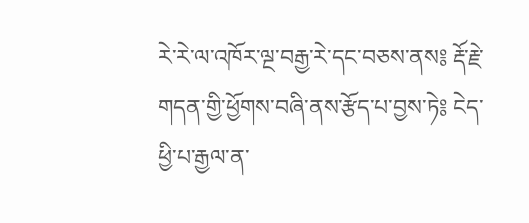རེ་རེ་ལ་འཁོར་ལྔ་བརྒྱ་རེ་དང་བཅས་ནས༔ རྡོ་རྗེ་གདན་གྱི་ཕྱོགས་བཞི་ནས་རྩོད་པ་བྱས་ཏེ༔ ངེད་ཕྱི་པ་རྒྱལ་ན་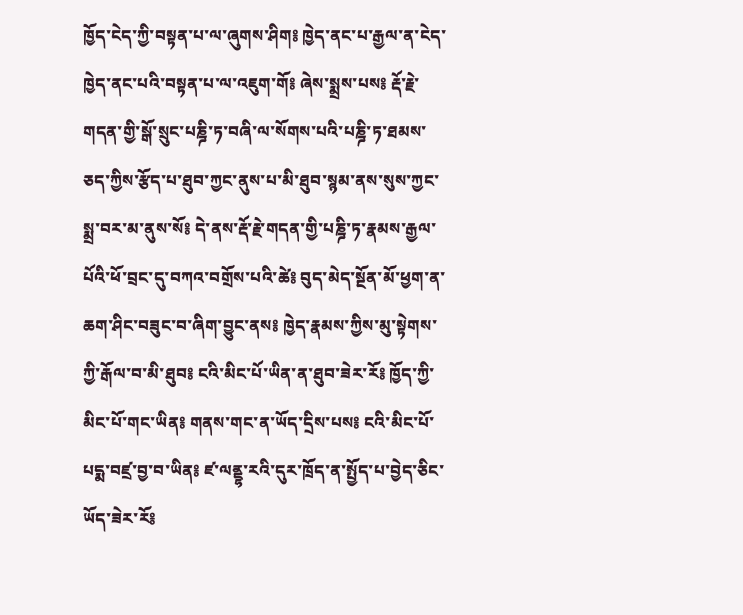ཁྱོད་ངེད་ཀྱི་བསྟན་པ་ལ་ཞུགས་ཤིག༔ ཁྱེད་ནང་པ་རྒྱལ་ན་ངེད་ཁྱེད་ནང་པའི་བསྟན་པ་ལ་འཇུག་གོ༔ ཞེས་སྨྲས་པས༔ རྡོ་རྗེ་གདན་གྱི་སྒོ་སྲུང་པཎྜི་ཏ་བཞི་ལ་སོགས་པའི་པཎྜི་ཏ་ཐམས་ཅད་ཀྱིས་རྩོད་པ་ཐུབ་ཀྱང་ནུས་པ་མི་ཐུབ་སྙམ་ནས་སུས་ཀྱང་སྨྲ་བར་མ་ནུས་སོ༔ དེ་ནས་རྡོ་རྗེ་གདན་གྱི་པཎྜི་ཏ་རྣམས་རྒྱལ་པོའི་ཕོ་བྲང་དུ་བཀའ་བགྲོས་པའི་ཚེ༔ བུད་མེད་སྔོན་མོ་ཕྱག་ན་ཆག་ཤིང་བཟུང་བ་ཞིག་བྱུང་ནས༔ ཁྱེད་རྣམས་ཀྱིས་མུ་སྟེགས་ཀྱི་རྒོལ་བ་མི་ཐུབ༔ ངའི་མིང་པོ་ཡིན་ན་ཐུབ་ཟེར་རོ༔ ཁྱོད་ཀྱི་མིང་པོ་གང་ཡིན༔ གནས་གང་ན་ཡོད་དྲིས་པས༔ ངའི་མིང་པོ་པདྨ་བཛྲ་བྱ་བ་ཡིན༔ ཛ་ལནྡྷ་རའི་དུར་ཁྲོད་ན་སྤྱོད་པ་བྱེད་ཅིང་ཡོད་ཟེར་རོ༔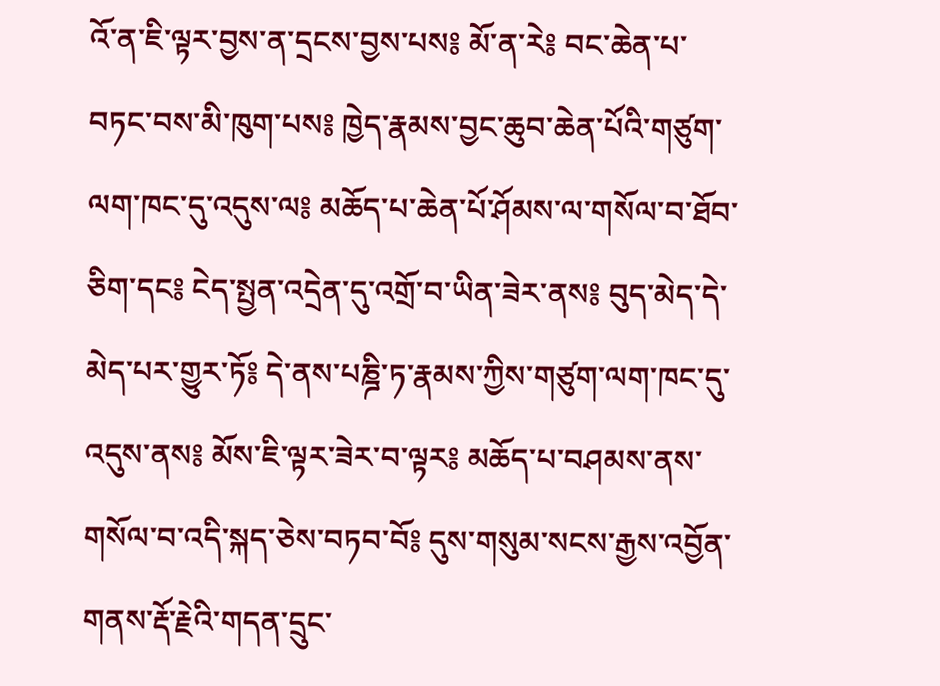འོ་ན་ཇི་ལྟར་བྱས་ན་དྲངས་བྱས་པས༔ མོ་ན་རེ༔ བང་ཆེན་པ་བཏང་བས་མི་ཁུག་པས༔ ཁྱེད་རྣམས་བྱང་ཆུབ་ཆེན་པོའི་གཙུག་ལག་ཁང་དུ་འདུས་ལ༔ མཆོད་པ་ཆེན་པོ་ཤོམས་ལ་གསོལ་བ་ཐོབ་ཅིག་དང༔ ངེད་སྤྱན་འདྲེན་དུ་འགྲོ་བ་ཡིན་ཟེར་ནས༔ བུད་མེད་དེ་མེད་པར་གྱུར་ཏོ༔ དེ་ནས་པཎྜི་ཏ་རྣམས་ཀྱིས་གཙུག་ལག་ཁང་དུ་འདུས་ནས༔ མོས་ཇི་ལྟར་ཟེར་བ་ལྟར༔ མཆོད་པ་བཤམས་ནས་གསོལ་བ་འདི་སྐད་ཅེས་བཏབ་བོ༔ དུས་གསུམ་སངས་རྒྱས་འབྱོན་གནས་རྡོ་རྗེའི་གདན་དྲུང་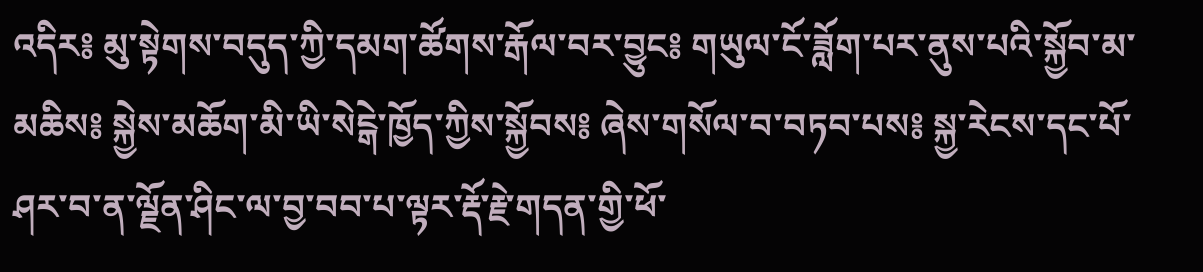འདིར༔ མུ་སྟེགས་བདུད་ཀྱི་དམག་ཚོགས་རྒོལ་བར་བྱུང༔ གཡུལ་ངོ་ཟློག་པར་ནུས་པའི་སྐྱོབ་མ་མཆིས༔ སྐྱེས་མཆོག་མི་ཡི་སེངྒེ་ཁྱོད་ཀྱིས་སྐྱོབས༔ ཞེས་གསོལ་བ་བཏབ་པས༔ སྐྱ་རེངས་དང་པོ་ཤར་བ་ན་ལྗོན་ཤིང་ལ་བྱ་བབ་པ་ལྟར་རྡོ་རྗེ་གདན་གྱི་ཕོ་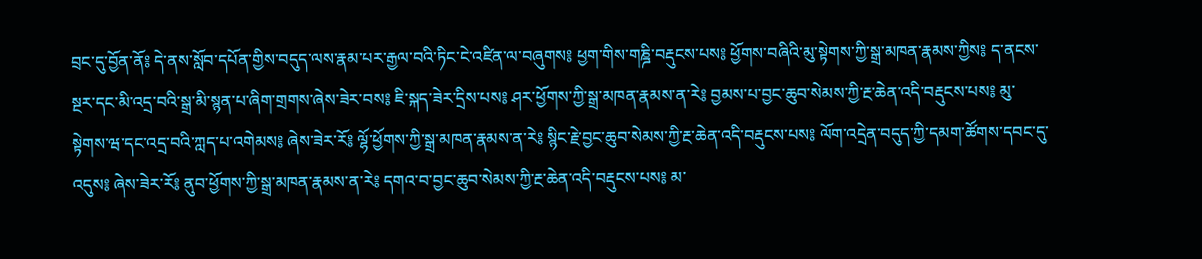བྲང་དུ་བྱོན་ནོ༔ དེ་ནས་སློབ་དཔོན་གྱིས་བདུད་ལས་རྣམ་པར་རྒྱལ་བའི་ཏིང་ངེ་འཛིན་ལ་བཞུགས༔ ཕྱག་གིས་གཎྜི་བརྡུངས་པས༔ ཕྱོགས་བཞིའི་མུ་སྟེགས་ཀྱི་སྒྲ་མཁན་རྣམས་ཀྱིས༔ ད་ནངས་སྔར་དང་མི་འདྲ་བའི་སྒྲ་མི་སྙན་པ་ཞིག་གྲགས་ཞེས་ཟེར་བས༔ ཇི་སྐད་ཟེར་དྲིས་པས༔ ཤར་ཕྱོགས་ཀྱི་སྒྲ་མཁན་རྣམས་ན་རེ༔ བྱམས་པ་བྱང་ཆུབ་སེམས་ཀྱི་རྔ་ཆེན་འདི་བརྡུངས་པས༔ མུ་སྟེགས་ཝ་དང་འདྲ་བའི་ཀླད་པ་འགེམས༔ ཞེས་ཟེར་རོ༔ ལྷོ་ཕྱོགས་ཀྱི་སྒྲ་མཁན་རྣམས་ན་རེ༔ སྙིང་རྗེ་བྱང་ཆུབ་སེམས་ཀྱི་རྔ་ཆེན་འདི་བརྡུངས་པས༔ ལོག་འདྲེན་བདུད་ཀྱི་དམག་ཚོགས་དབང་དུ་འདུས༔ ཞེས་ཟེར་རོ༔ ནུབ་ཕྱོགས་ཀྱི་སྒྲ་མཁན་རྣམས་ན་རེ༔ དགའ་བ་བྱང་ཆུབ་སེམས་ཀྱི་རྔ་ཆེན་འདི་བརྡུངས་པས༔ མ་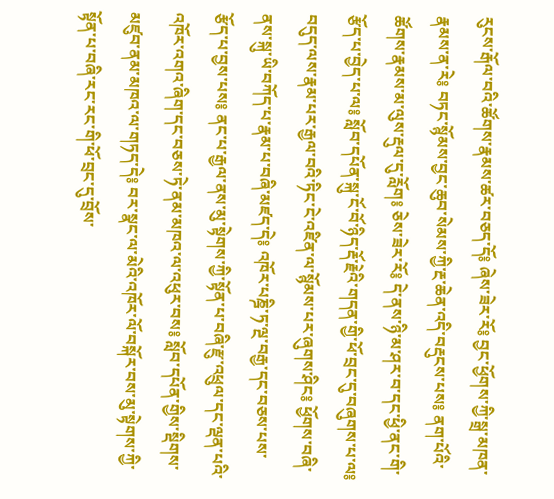རུངས་རྒོལ་བའི་ཚོགས་རྣམས་ཚར་བཅད་དོ༔ ཞེས་ཟེར་རོ༔ བྱང་ཕྱོགས་ཀྱི་སྒྲ་མཁན་རྣམས་ན་རེ༔ བཏང་སྙོམས་བྱང་ཆུབ་སེམས་ཀྱི་རྔ་ཆེན་འདི་བརྡུངས་པས༔ ནག་པོའི་ཚོགས་རྣམས་མ་ལུས་རྡུལ་དུ་རློག༔ ཅེས་ཟེར་རོ༔ དེ་ནས་ཉི་མ་ཤར་བ་དང་ཕྱི་ནང་གི་རྩོད་པ་བྱེད་པ་ལ༔ སློབ་དཔོན་སྐུ་ངོ་བོ་ཉིད་རྡོ་རྗེའི་གདན་གྱི་ཕོ་བྲང་དུ་བཞུགས་པ་ལ༔ བདུད་ལས་རྣམ་པར་རྒྱལ་བའི་ཏིང་ངེ་འཛིན་ལ་སྙོམས་པར་ཞུགས་ཤིང༔ ཕྱོགས་བཞི་ནས་སྐུ་ཡི་བཀོད་པ་རྣམ་པ་བཞི་མཛད་དེ༔ འཁོར་པཎྜི་ཏ་ལྔ་བརྒྱ་དང་བཅས་པས་རྩོད་པ་བྱས་པས༔ ནང་པ་རྒྱལ་ནས་མུ་སྟེགས་ཀྱི་སྟོན་པ་བཞི་རྫུ་འཕྲུལ་དང་ལྡན་པའི་འཁོར་འགའ་ཞིག་དང་བཅས་ཏེ་ནམ་མཁའ་ལ་འཕུར་བས༔ སློབ་དཔོན་གྱིས་སྡིགས་མཛུབ་ནམ་མཁའ་ལ་གཏད་དེ༔ བར་སྣང་ལ་མེའི་འཁོར་ལོ་བསྐོར་བས་མུ་སྟེགས་ཀྱི་སྟོན་པ་བཞི་རང་རང་གི་ཕོ་བྲང་དུ་བྲོས་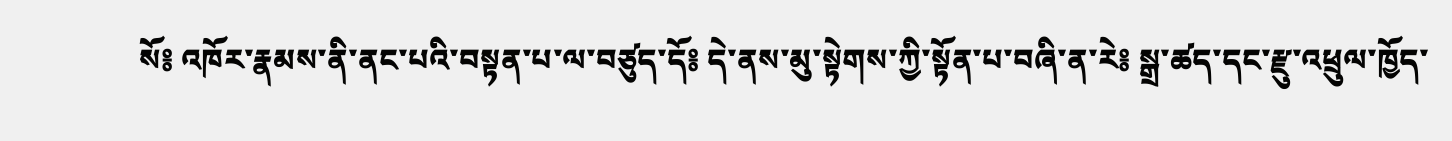སོ༔ འཁོར་རྣམས་ནི་ནང་པའི་བསྟན་པ་ལ་བཙུད་དོ༔ དེ་ནས་མུ་སྟེགས་ཀྱི་སྟོན་པ་བཞི་ན་རེ༔ སྒྲ་ཚད་དང་རྫུ་འཕྲུལ་ཁྱོད་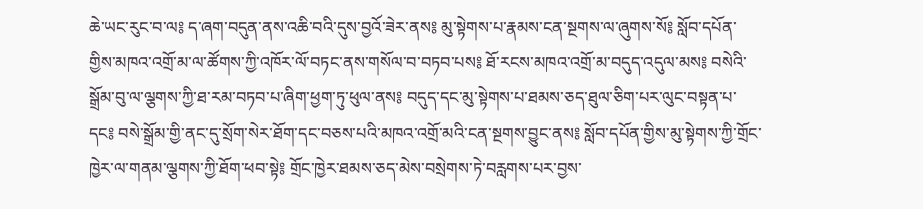ཆེ་ཡང་རུང་བ་ལ༔ ད་ཞག་བདུན་ནས་འཆི་བའི་དུས་བྱའོ་ཟེར་ནས༔ མུ་སྟེགས་པ་རྣམས་ངན་སྔགས་ལ་ཞུགས་སོ༔ སློབ་དཔོན་གྱིས་མཁའ་འགྲོ་མ་ལ་ཚོགས་ཀྱི་འཁོར་ལོ་བཏང་ནས་གསོལ་བ་བཏབ་པས༔ ཐོ་རངས་མཁའ་འགྲོ་མ་བདུད་འདུལ་མས༔ བསེའི་སྒྲོམ་བུ་ལ་ལྕགས་ཀྱི་ཐ་རམ་བཏབ་པ་ཞིག་ཕྱག་ཏུ་ཕུལ་ནས༔ བདུད་དང་མུ་སྟེགས་པ་ཐམས་ཅད་ཐུལ་ཅིག་པར་ལུང་བསྟན་པ་དང༔ བསེ་སྒྲོམ་གྱི་ནང་དུ་སྲོག་སེར་ཐོག་དང་བཅས་པའི་མཁའ་འགྲོ་མའི་ངན་སྔགས་བྱུང་ནས༔ སློབ་དཔོན་གྱིས་མུ་སྟེགས་ཀྱི་གྲོང་ཁྱེར་ལ་གནམ་ལྕགས་ཀྱི་ཐོག་ཕབ་སྟེ༔ གྲོང་ཁྱེར་ཐམས་ཅད་མེས་བསྲེགས་ཏེ་བརླགས་པར་བྱས་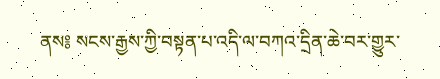ནས༔ སངས་རྒྱས་ཀྱི་བསྟན་པ་འདི་ལ་བཀའ་དྲིན་ཆེ་བར་གྱུར་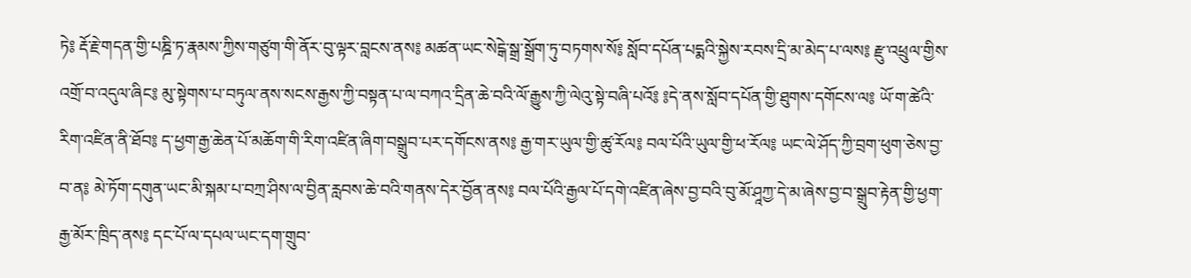ཏེ༔ རྡོ་རྗེ་གདན་གྱི་པཎྜི་ཏ་རྣམས་ཀྱིས་གཙུག་གི་ནོར་བུ་ལྟར་བླངས་ནས༔ མཚན་ཡང་སེངྒེ་སྒྲ་སྒྲོག་ཏུ་བཏགས་སོ༔ སློབ་དཔོན་པདྨའི་སྐྱེས་རབས་དྲི་མ་མེད་པ་ལས༔ རྫུ་འཕྲུལ་གྱིས་འགྲོ་བ་འདུལ་ཞིང༔ མུ་སྟེགས་པ་བཏུལ་ནས་སངས་རྒྱས་ཀྱི་བསྟན་པ་ལ་བཀའ་དྲིན་ཆེ་བའི་ལོ་རྒྱུས་ཀྱི་ལེའུ་སྟེ་བཞི་པའོ༔ ༔དེ་ནས་སློབ་དཔོན་གྱི་ཐུགས་དགོངས་ལ༔ ཡོ་ག་ཚེའི་རིག་འཛིན་ནི་ཐོབ༔ ད་ཕྱག་རྒྱ་ཆེན་པོ་མཆོག་གི་རིག་འཛིན་ཞིག་བསྒྲུབ་པར་དགོངས་ནས༔ རྒྱ་གར་ཡུལ་གྱི་ཚུ་རོལ༔ བལ་པོའི་ཡུལ་གྱི་ཕ་རོལ༔ ཡང་ལེ་ཤོད་ཀྱི་བྲག་ཕུག་ཅེས་བྱ་བ་ན༔ མེ་ཏོག་དགུན་ཡང་མི་སྐམ་པ་བཀྲ་ཤིས་ལ་བྱིན་རླབས་ཆེ་བའི་གནས་དེར་བྱོན་ནས༔ བལ་པོའི་རྒྱལ་པོ་དགེ་འཛིན་ཞེས་བྱ་བའི་བུ་མོ་ཤཱཀྱ་དེ་མ་ཞེས་བྱ་བ་སྒྲུབ་རྟེན་གྱི་ཕྱག་རྒྱ་མོར་ཁྲིད་ནས༔ དང་པོ་ལ་དཔལ་ཡང་དག་གྲུབ་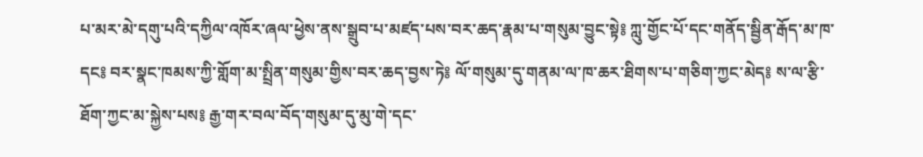པ་མར་མེ་དགུ་པའི་དཀྱིལ་འཁོར་ཞལ་ཕྱེས་ནས་སྒྲུབ་པ་མཛད་པས་བར་ཆད་རྣམ་པ་གསུམ་བྱུང་སྟེ༔ ཀླུ་གྱོང་པོ་དང་གནོད་སྦྱིན་རྒོད་མ་ཁ་དང༔ བར་སྣང་ཁམས་ཀྱི་གློག་མ་སྤྲིན་གསུམ་གྱིས་བར་ཆད་བྱས་ཏེ༔ ལོ་གསུམ་དུ་གནམ་ལ་ཁ་ཆར་ཐིགས་པ་གཅིག་ཀྱང་མེད༔ ས་ལ་རྩི་ཐོག་ཀྱང་མ་སྐྱེས་པས༔ རྒྱ་གར་བལ་བོད་གསུམ་དུ་མུ་གེ་དང་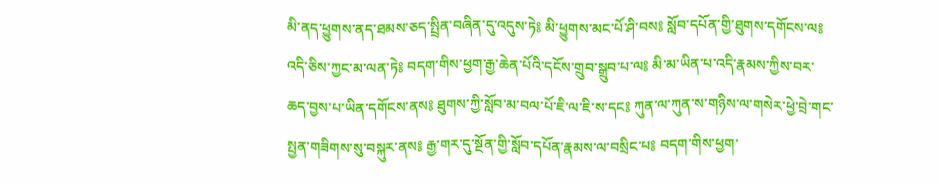མི་ནད་ཕྱུགས་ནད་ཐམས་ཅད་སྤྲིན་བཞིན་དུ་འདུས་ཏེ༔ མི་ཕྱུགས་མང་པོ་ཤི་བས༔ སློབ་དཔོན་གྱི་ཐུགས་དགོངས་ལ༔ འདི་ཅིས་ཀྱང་མ་ལན་ཏེ༔ བདག་གིས་ཕྱག་རྒྱ་ཆེན་པོའི་དངོས་གྲུབ་སྒྲུབ་པ་ལ༔ མི་མ་ཡིན་པ་འདི་རྣམས་ཀྱིས་བར་ཆད་བྱས་པ་ཡིན་དགོངས་ནས༔ ཐུགས་ཀྱི་སློབ་མ་བལ་པོ་ཇི་ལ་ཇི་ས་དང༔ ཀུན་ལ་ཀུན་ས་གཉིས་ལ་གསེར་ཕྱེ་བྲེ་གང་སྤྱན་གཟིགས་སུ་བསྐུར་ནས༔ རྒྱ་གར་དུ་སྔོན་གྱི་སློབ་དཔོན་རྣམས་ལ་བསྲིང་པ༔ བདག་གིས་ཕྱག་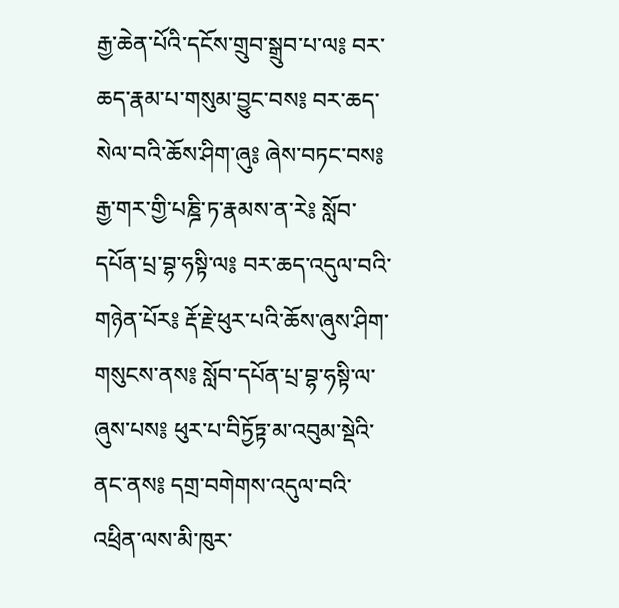རྒྱ་ཆེན་པོའི་དངོས་གྲུབ་སྒྲུབ་པ་ལ༔ བར་ཆད་རྣམ་པ་གསུམ་བྱུང་བས༔ བར་ཆད་སེལ་བའི་ཆོས་ཤིག་ཞུ༔ ཞེས་བཏང་བས༔ རྒྱ་གར་གྱི་པཎྜི་ཏ་རྣམས་ན་རེ༔ སློབ་དཔོན་པྲ་བྷ་ཧསྟི་ལ༔ བར་ཆད་འདུལ་བའི་གཉེན་པོར༔ རྡོ་རྗེ་ཕུར་པའི་ཆོས་ཞུས་ཤིག་གསུངས་ནས༔ སློབ་དཔོན་པྲ་བྷ་ཧསྟི་ལ་ཞུས་པས༔ ཕུར་པ་བིཏྱོཏྟ་མ་འབུམ་སྡེའི་ནང་ནས༔ དགྲ་བགེགས་འདུལ་བའི་འཕྲིན་ལས་མི་ཁུར་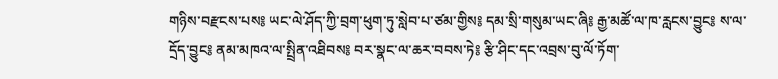གཉིས་བརྫངས་པས༔ ཡང་ལེ་ཤོད་ཀྱི་བྲག་ཕུག་ཏུ་སླེབ་པ་ཙམ་གྱིས༔ དམ་སྲི་གསུམ་ཡང་ཞི༔ རྒྱ་མཚོ་ལ་ཁ་རླངས་བྱུང༔ ས་ལ་དྲོད་བྱུང༔ ནམ་མཁའ་ལ་སྤྲིན་འཐིབས༔ བར་སྣང་ལ་ཆར་བབས་ཏེ༔ རྩི་ཤིང་དང་འབྲས་བུ་ལོ་ཏོག་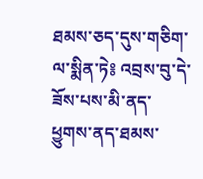ཐམས་ཅད་དུས་གཅིག་ལ་སྨིན་ཏེ༔ འབྲས་བུ་དེ་ཟོས་པས་མི་ནད་ཕྱུགས་ནད་ཐམས་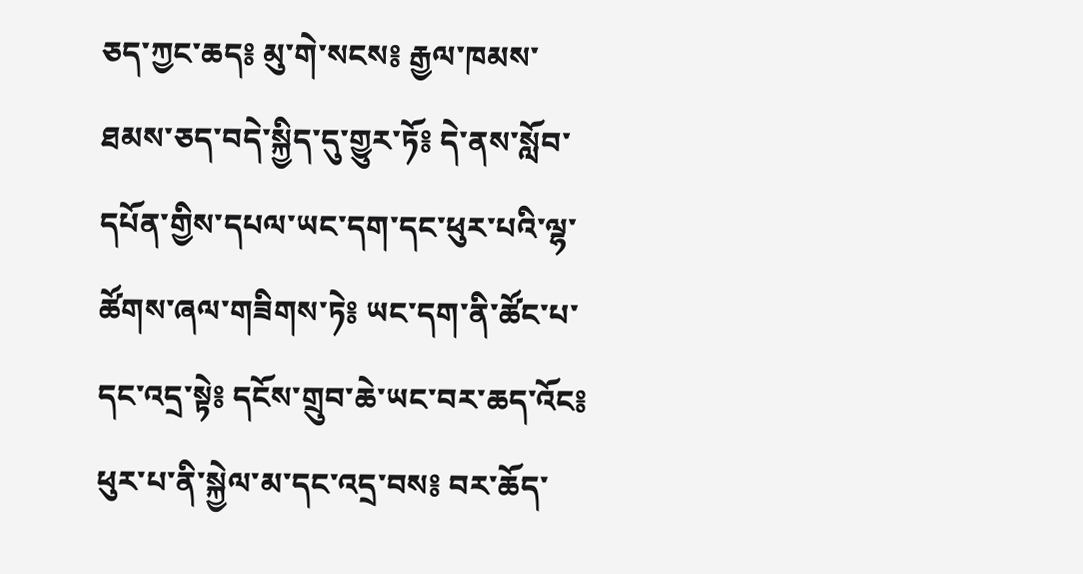ཅད་ཀྱང་ཆད༔ མུ་གེ་སངས༔ རྒྱལ་ཁམས་ཐམས་ཅད་བདེ་སྐྱིད་དུ་གྱུར་ཏོ༔ དེ་ནས་སློབ་དཔོན་གྱིས་དཔལ་ཡང་དག་དང་ཕུར་པའི་ལྷ་ཚོགས་ཞལ་གཟིགས་ཏེ༔ ཡང་དག་ནི་ཚོང་པ་དང་འདྲ་སྟེ༔ དངོས་གྲུབ་ཆེ་ཡང་བར་ཆད་འོང༔ ཕུར་པ་ནི་སྐྱེལ་མ་དང་འདྲ་བས༔ བར་ཆོད་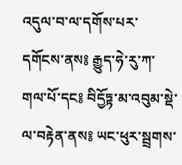འདུལ་བ་ལ་དགོས་པར་དགོངས་ནས༔ རྒྱུད་ཧེ་རུ་ཀ་གལ་པོ་དང༔ བིདྱོཏྟ་མ་འབུམ་སྡེ་ལ་བརྟེན་ནས༔ ཡང་ཕུར་སྦྲགས་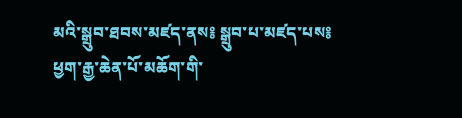མའི་སྒྲུབ་ཐབས་མཛད་ནས༔ སྒྲུབ་པ་མཛད་པས༔ ཕྱག་རྒྱ་ཆེན་པོ་མཆོག་གི་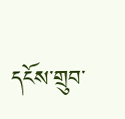དངོས་གྲུབ་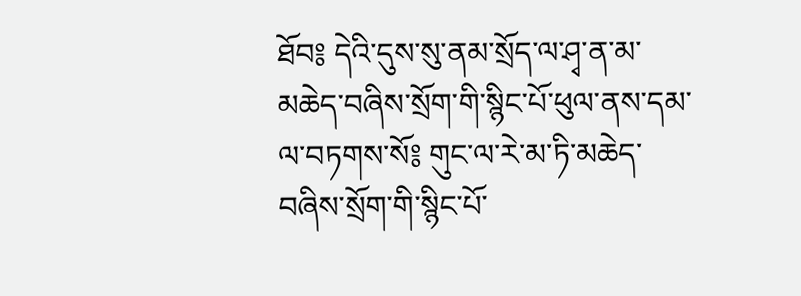ཐོབ༔ དེའི་དུས་སུ་ནམ་སྲོད་ལ་ཤྭ་ན་མ་མཆེད་བཞིས་སྲོག་གི་སྙིང་པོ་ཕུལ་ནས་དམ་ལ་བཏགས་སོ༔ གུང་ལ་རེ་མ་ཏི་མཆེད་བཞིས་སྲོག་གི་སྙིང་པོ་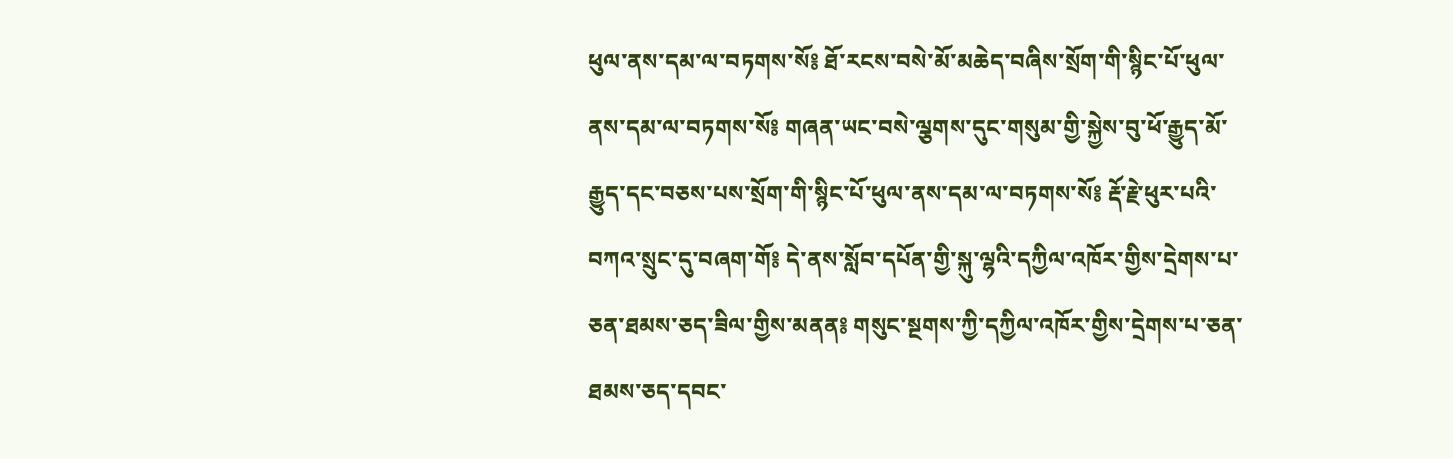ཕུལ་ནས་དམ་ལ་བཏགས་སོ༔ ཐོ་རངས་བསེ་མོ་མཆེད་བཞིས་སྲོག་གི་སྙིང་པོ་ཕུལ་ནས་དམ་ལ་བཏགས་སོ༔ གཞན་ཡང་བསེ་ལྕགས་དུང་གསུམ་གྱི་སྐྱེས་བུ་ཕོ་རྒྱུད་མོ་རྒྱུད་དང་བཅས་པས་སྲོག་གི་སྙིང་པོ་ཕུལ་ནས་དམ་ལ་བཏགས་སོ༔ རྡོ་རྗེ་ཕུར་པའི་བཀའ་སྲུང་དུ་བཞག་གོ༔ དེ་ནས་སློབ་དཔོན་གྱི་སྐུ་ལྷའི་དཀྱིལ་འཁོར་གྱིས་དྲེགས་པ་ཅན་ཐམས་ཅད་ཟིལ་གྱིས་མནན༔ གསུང་སྔགས་ཀྱི་དཀྱིལ་འཁོར་གྱིས་དྲེགས་པ་ཅན་ཐམས་ཅད་དབང་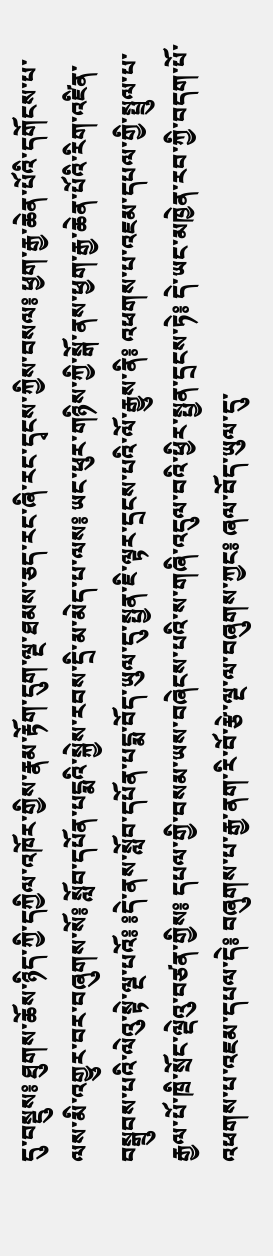དུ་བསྡུས༔ ཐུགས་ཆོས་ཉིད་ཀྱི་དཀྱིལ་འཁོར་གྱིས་རྣམ་རྟོག་དུག་ལྔ་ཐམས་ཅད་རང་ཞི་རང་དྭངས་ཀྱིས་བསལ༔ ཕྱག་རྒྱ་ཆེན་པོའི་དགོངས་པ་ལས་མི་འགྱུར་བར་བཞུགས་སོ༔ སློབ་དཔོན་པདྨའི་སྐྱེས་རབས་དྲི་མ་མེད་པ་ལས༔ ཡང་ཕུར་གཉིས་ཀྱི་སྒོ་ནས་ཕྱག་རྒྱ་ཆེན་པོའི་རིག་འཛིན་བསྒྲུབས་པའི་ལེའུ་སྟེ་ལྔ་པའོ༔ ༔དེ་ནས་སློབ་དཔོན་པདྨ་བོད་ཡུལ་དུ་སྤྱན་ཇི་ལྟར་དྲངས་པའི་ལོ་རྒྱུས་ནི༔ འཕགས་པ་འཇམ་དཔལ་གྱི་སྤྲུལ་པ་རྒྱལ་པོ་ཁྲི་སྲོང་ལྡེའུ་བཙན་གྱིས༔ དཔལ་གྱི་བསམ་ཡས་བཞེངས་པའི་ས་གཞི་འདུལ་བའི་ཕྱིར་སྤྱན་དྲངས་ཏེ༔ དེ་ཡང་མཁྱེན་རབ་ཀྱི་བདག་པོ་འཕགས་པ་འཇམ་དཔལ་དེ༔ བཞུགས་པ་རྒྱ་ནག་རི་བོ་རྩེ་ལྔ་ལ་བཞུགས་ཀྱང༔ ཞལ་བོད་ཡུལ་དུ་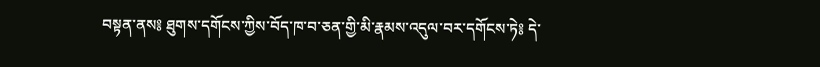བསྟན་ནས༔ ཐུགས་དགོངས་ཀྱིས་བོད་ཁ་བ་ཅན་གྱི་མི་རྣམས་འདུལ་བར་དགོངས་ཏེ༔ དེ་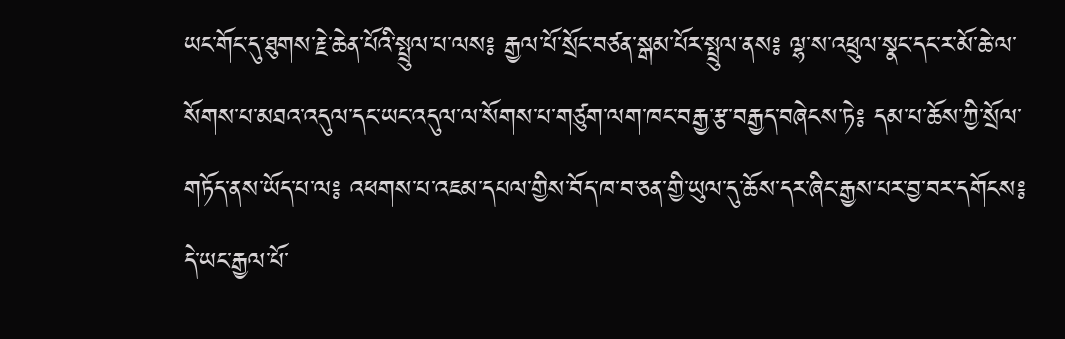ཡང་གོང་དུ་ཐུགས་རྗེ་ཆེན་པོའི་སྤྲུལ་པ་ལས༔ རྒྱལ་པོ་སྲོང་བཙན་སྒམ་པོར་སྤྲུལ་ནས༔ ལྷ་ས་འཕྲུལ་སྣང་དང་ར་མོ་ཆེ་ལ་སོགས་པ་མཐའ་འདུལ་དང་ཡང་འདུལ་ལ་སོགས་པ་གཙུག་ལག་ཁང་བརྒྱ་རྩ་བརྒྱད་བཞེངས་ཏེ༔ དམ་པ་ཆོས་ཀྱི་སྲོལ་གཏོད་ནས་ཡོད་པ་ལ༔ འཕགས་པ་འཇམ་དཔལ་གྱིས་བོད་ཁ་བ་ཅན་གྱི་ཡུལ་དུ་ཆོས་དར་ཞིང་རྒྱས་པར་བྱ་བར་དགོངས༔ དེ་ཡང་རྒྱལ་པོ་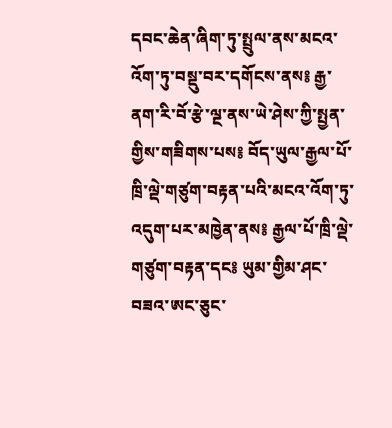དབང་ཆེན་ཞིག་ཏུ་སྤྲུལ་ནས་མངའ་འོག་ཏུ་བསྡུ་བར་དགོངས་ནས༔ རྒྱ་ནག་རི་བོ་རྩེ་ལྔ་ནས་ཡེ་ཤེས་ཀྱི་སྤྱན་གྱིས་གཟིགས་པས༔ བོད་ཡུལ་རྒྱལ་པོ་ཁྲི་ལྡེ་གཙུག་བརྟན་པའི་མངའ་འོག་ཏུ་འདུག་པར་མཁྱེན་ནས༔ རྒྱལ་པོ་ཁྲི་ལྡེ་གཙུག་བརྟན་དང༔ ཡུམ་གྱིམ་ཤང་བཟའ་ཨང་ཅུང་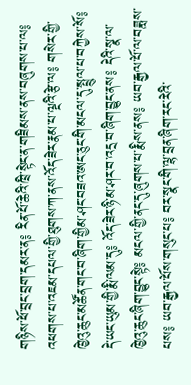གཉིས་ཕོ་བྲང་བྲག་དམར་ན༔ རིན་པོ་ཆེའི་ཁྲི་སྟེང་ན་གཟིམས་ནས་བཞུགས་པ་ལ༔ འཕགས་པ་འཇམ་དཔལ་གྱི་ཐུགས་ཀ་ནས་འོད་ཟེར་རྣམ་པ་ལྔའི་རྩེ་ལ༔ གསེར་གྱི་ཁྱེའུ་ཆུང་མཚོན་གང་བ་ཞིག་གྱིམ་ཤང་བཟའ་ཨང་ཅུང་གི་མངལ་དུ་སྤྲུལ་པ་བཀྱེས་སོ༔ དེ་ཡང་ཡུམ་གྱི་རྨི་ལམ་དུ༔ འོད་ཟེར་ཉི་མ་ཤར་བ་འདྲ་བ་ཞིག་བྱུང་ནས༔ དེའི་སྣ་ལ་ཁྱེའུ་ཆུང་ཞིག་བྱུང་སྟེ༔ མངལ་གྱི་ནང་དུ་ཞུགས་པ་རྨིས་ནས༔ ཡབ་རྒྱལ་པོ་ལ་བཟླས་པས༔ ཡབ་རྒྱལ་པོས་གསུང་པ༔ བར་སྣང་གི་ལྷ་བྲན་ཞིག་རང་རེའི་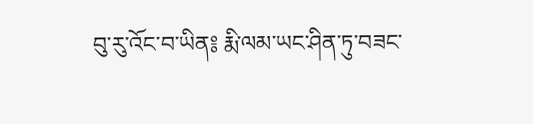བུ་རུ་འོང་བ་ཡིན༔ རྨི་ལམ་ཡང་ཤིན་ཏུ་བཟང་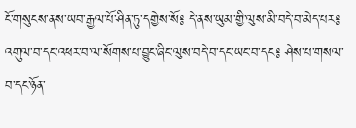ངོ་གསུངས་ནས་ཡབ་རྒྱལ་པོ་ཤིན་ཏུ་དགྱེས་སོ༔ དེ་ནས་ཡུམ་གྱི་ལུས་མི་བདེ་བ་མེད་པར༔ འགུལ་བ་དང་འཕར་བ་ལ་སོགས་པ་བྱུང་ཞིང་ལུས་བདེ་བ་དང་ཡང་བ་དང༔ ཤེས་པ་གསལ་བ་དང་ཉོན་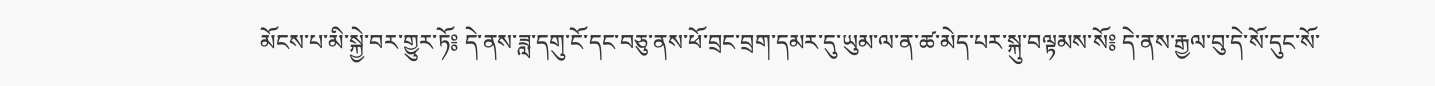མོངས་པ་མི་སྐྱེ་བར་གྱུར་ཏོ༔ དེ་ནས་ཟླ་དགུ་ངོ་དང་བཅུ་ནས་ཕོ་བྲང་བྲག་དམར་དུ་ཡུམ་ལ་ན་ཚ་མེད་པར་སྐུ་བལྟམས་སོ༔ དེ་ནས་རྒྱལ་བུ་དེ་སོ་དུང་སོ་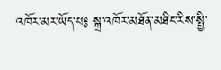འཁོར་མར་ཡོད་པ༔ སྐྲ་འཁོར་མཐོན་མཐིང་རིས་སྤྱི་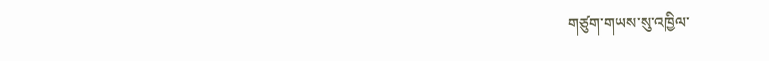གཙུག་གཡས་སུ་འཁྱིལ་